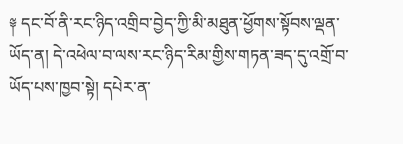༈ དང་བོ་ནི་རང་ཉིད་འགྲིབ་བྱེད་ཀྱི་མི་མཐུན་ཕྱོགས་སྟོབས་ལྡན་ཡོད་ན། དེ་འཕེལ་བ་ལས་རང་ཉིད་རིམ་གྱིས་གཏན་ཟད་དུ་འགྲོ་བ་ཡོད་པས་ཁྱབ་སྟེ། དཔེར་ན་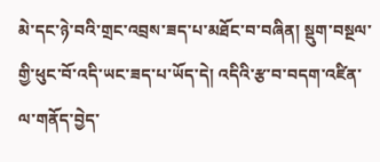མེ་དང་ཉེ་བའི་གྲང་འབྲས་ཟད་པ་མཐོང་བ་བཞིན། སྡུག་བསྔལ་གྱི་ཕུང་བོ་འདི་ཡང་ཟད་པ་ཡོད་དེ། འདིའི་རྩ་བ་བདག་འཛིན་ལ་གནོད་བྱེད་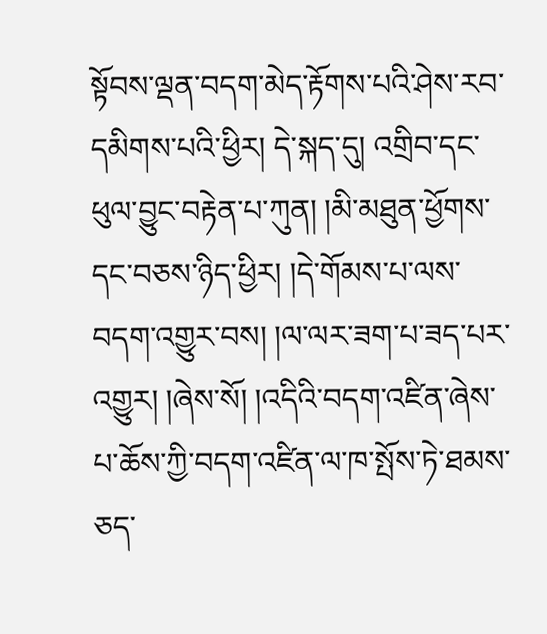སྟོབས་ལྡན་བདག་མེད་རྟོགས་པའི་ཤེས་རབ་དམིགས་པའི་ཕྱིར། དེ་སྐད་དུ། འགྲིབ་དང་ཕུལ་བྱུང་བརྟེན་པ་ཀུན། །མི་མཐུན་ཕྱོགས་དང་བཅས་ཉིད་ཕྱིར། །དེ་གོམས་པ་ལས་བདག་འགྱུར་བས། །ལ་ལར་ཟག་པ་ཟད་པར་འགྱུར། །ཞེས་སོ། །འདིའི་བདག་འཛིན་ཞེས་པ་ཆོས་ཀྱི་བདག་འཛིན་ལ་ཁ་སྤོས་ཏེ་ཐམས་ཅད་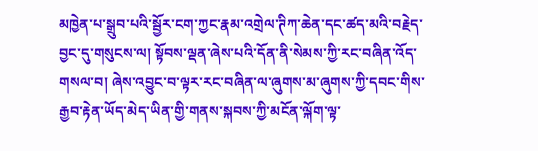མཁྱེན་པ་སྒྲུབ་པའི་སྦྱོར་ངག་ཀྱང་རྣམ་འགྲེལ་ཊིཀ་ཆེན་དང་ཚད་མའི་བརྗེད་བྱང་དུ་གསུངས་ལ། སྟོབས་ལྡན་ཞེས་པའི་དོན་ནི་སེམས་ཀྱི་རང་བཞིན་འོད་གསལ་བ། ཞེས་འབྱུང་བ་ལྟར་རང་བཞིན་ལ་ཞུགས་མ་ཞུགས་ཀྱི་དབང་གིས་རྒྱབ་རྟེན་ཡོད་མེད་ཡིན་གྱི་གནས་སྐབས་ཀྱི་མངོན་ལྐོག་ལྟ་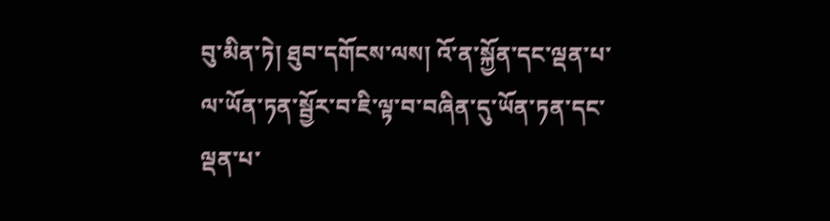བུ་མིན་ཏེ། ཐུབ་དགོངས་ལས། འོ་ན་སྐྱོན་དང་ལྡན་པ་ལ་ཡོན་ཏན་སྦྱོར་བ་ཇི་ལྟ་བ་བཞིན་དུ་ཡོན་ཏན་དང་ལྡན་པ་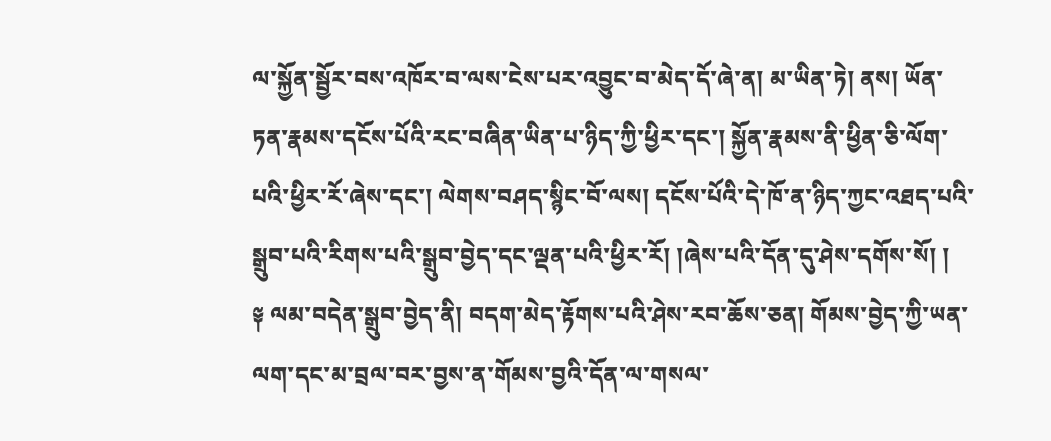ལ་སྐྱོན་སྦྱོར་བས་འཁོར་བ་ལས་ངེས་པར་འབྱུང་བ་མེད་དོ་ཞེ་ན། མ་ཡིན་ཏེ། ནས། ཡོན་ཏན་རྣམས་དངོས་པོའི་རང་བཞིན་ཡིན་པ་ཉིད་ཀྱི་ཕྱིར་དང་། སྐྱོན་རྣམས་ནི་ཕྱིན་ཅི་ལོག་པའི་ཕྱིར་རོ་ཞེས་དང་། ལེགས་བཤད་སྙིང་བོ་ལས། དངོས་པོའི་དེ་ཁོ་ན་ཉིད་ཀྱང་འཐད་པའི་སྒྲུབ་པའི་རིགས་པའི་སྒྲུབ་བྱེད་དང་ལྡན་པའི་ཕྱིར་རོ། །ཞེས་པའི་དོན་དུ་ཤེས་དགོས་སོ། །
༈ ལམ་བདེན་སྒྲུབ་བྱེད་ནི། བདག་མེད་རྟོགས་པའི་ཤེས་རབ་ཆོས་ཅན། གོམས་བྱེད་ཀྱི་ཡན་ལག་དང་མ་བྲལ་བར་བྱས་ན་གོམས་བྱའི་དོན་ལ་གསལ་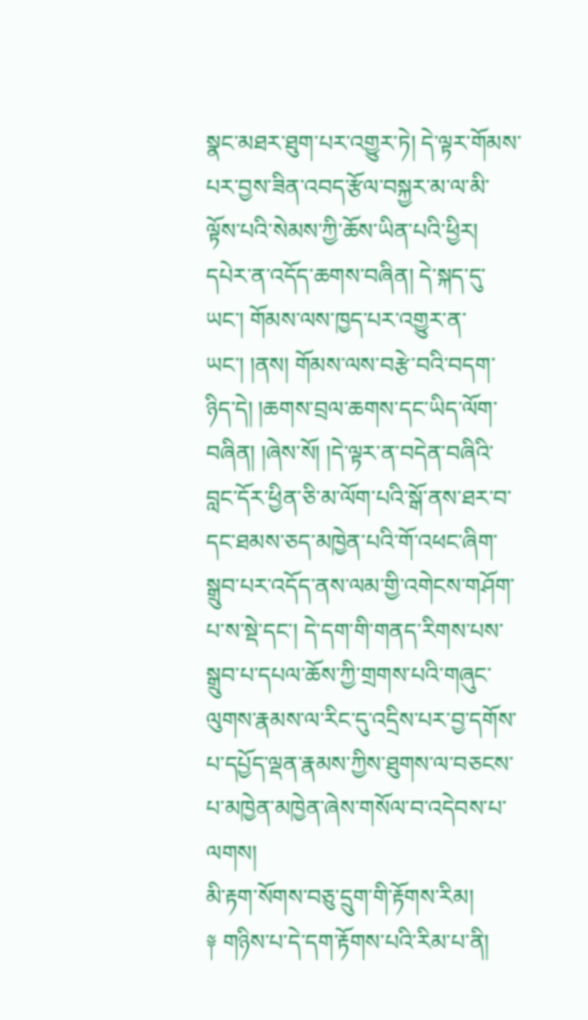སྣང་མཐར་ཐུག་པར་འགྱུར་ཏེ། དེ་ལྟར་གོམས་པར་བྱས་ཟིན་འབད་རྩོལ་བསྐྱར་མ་ལ་མི་ལྟོས་པའི་སེམས་ཀྱི་ཆོས་ཡིན་པའི་ཕྱིར། དཔེར་ན་འདོད་ཆགས་བཞིན། དེ་སྐད་དུ་ཡང་། གོམས་ལས་ཁྱད་པར་འགྱུར་ན་ཡང་། །ནས། གོམས་ལས་བརྩེ་བའི་བདག་ཉིད་དེ། །ཆགས་བྲལ་ཆགས་དང་ཡིད་ལོག་བཞིན། །ཞེས་སོ། །དེ་ལྟར་ན་བདེན་བཞིའི་བླང་དོར་ཕྱིན་ཅི་མ་ལོག་པའི་སྒོ་ནས་ཐར་བ་དང་ཐམས་ཅད་མཁྱེན་པའི་གོ་འཕང་ཞིག་སྒྲུབ་པར་འདོད་ནས་ལམ་གྱི་འགེངས་གཤོག་པ་ས་སྡེ་དང་། དེ་དག་གི་གནད་རིགས་པས་སྒྲུབ་པ་དཔལ་ཆོས་ཀྱི་གྲགས་པའི་གཞུང་ལུགས་རྣམས་ལ་རིང་དུ་འདྲིས་པར་བྱ་དགོས་པ་དཔྱོད་ལྡན་རྣམས་ཀྱིས་ཐུགས་ལ་བཅངས་པ་མཁྱེན་མཁྱེན་ཞེས་གསོལ་བ་འདེབས་པ་ལགས།
མི་རྟག་སོགས་བཅུ་དྲུག་གི་རྟོགས་རིམ།
༈ གཉིས་པ་དེ་དག་རྟོགས་པའི་རིམ་པ་ནི།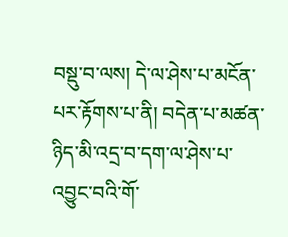བསྡུ་བ་ལས། དེ་ལ་ཤེས་པ་མངོན་པར་རྟོགས་པ་ནི། བདེན་པ་མཚན་ཉིད་མི་འདྲ་བ་དག་ལ་ཤེས་པ་འབྱུང་བའི་གོ་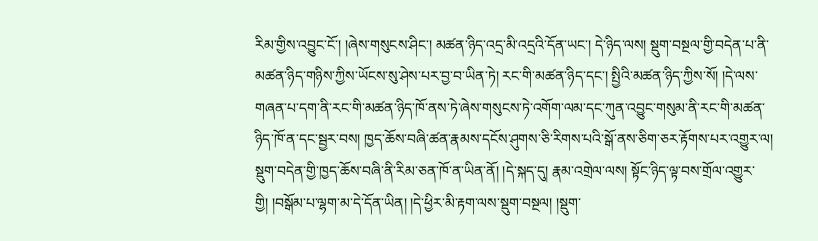རིམ་གྱིས་འབྱུང་ངོ་། །ཞེས་གསུངས་ཤིང་། མཚན་ཉིད་འདྲ་མི་འདྲའི་དོན་ཡང་། དེ་ཉིད་ལས། སྡུག་བསྔལ་གྱི་བདེན་པ་ནི་མཚན་ཉིད་གཉིས་ཀྱིས་ཡོངས་སུ་ཤེས་པར་བྱ་བ་ཡིན་ཏེ། རང་གི་མཚན་ཉིད་དང་། སྤྱིའི་མཚན་ཉིད་ཀྱིས་སོ། །དེ་ལས་གཞན་པ་དག་ནི་རང་གི་མཚན་ཉིད་ཁོ་ནས་ཏེ་ཞེས་གསུངས་ཏེ་འགོག་ལམ་དང་ཀུན་འབྱུང་གསུམ་ནི་རང་གི་མཚན་ཉིད་ཁོ་ན་དང་སྦྱར་བས། ཁྱད་ཆོས་བཞི་ཚན་རྣམས་དངོས་ཤུགས་ཅི་རིགས་པའི་སྒོ་ནས་ཅིག་ཅར་རྟོགས་པར་འགྱུར་ལ། སྡུག་བདེན་གྱི་ཁྱད་ཆོས་བཞི་ནི་རིམ་ཅན་ཁོ་ན་ཡིན་ནོ། །དེ་སྐད་དུ། རྣམ་འགྲེལ་ལས། སྟོང་ཉིད་ལྟ་བས་གྲོལ་འགྱུར་གྱི། །བསྒོམ་པ་ལྷག་མ་དེ་དོན་ཡིན། །དེ་ཕྱིར་མི་རྟག་ལས་སྡུག་བསྔལ། །སྡུག་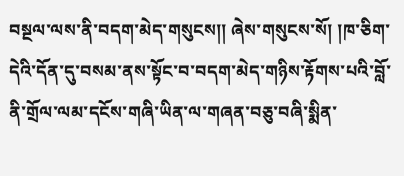བསྔལ་ལས་ནི་བདག་མེད་གསུངས།། ཞེས་གསུངས་སོ། །ཁ་ཅིག་དེའི་དོན་དུ་བསམ་ནས་སྟོང་བ་བདག་མེད་གཉིས་རྟོགས་པའི་བློ་ནི་གྲོལ་ལམ་དངོས་གཞི་ཡིན་ལ་གཞན་བཅུ་བཞི་སྨིན་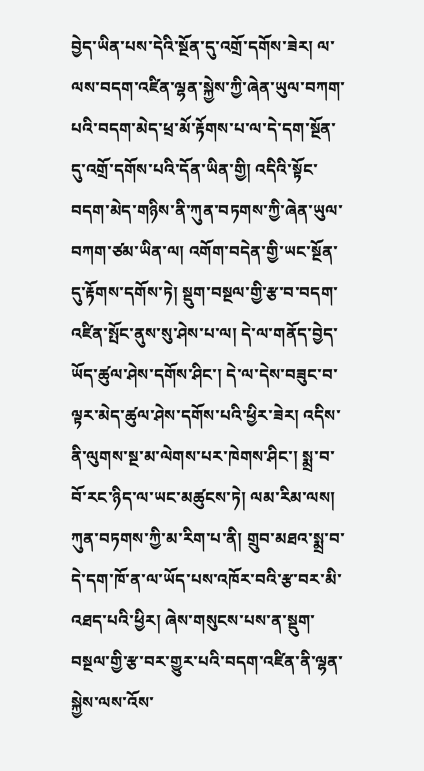བྱེད་ཡིན་པས་དེའི་སྔོན་དུ་འགྲོ་དགོས་ཟེར། ལ་ལས་བདག་འཛིན་ལྷན་སྐྱེས་ཀྱི་ཞེན་ཡུལ་བཀག་པའི་བདག་མེད་ཕྲ་མོ་རྟོགས་པ་ལ་དེ་དག་སྔོན་དུ་འགྲོ་དགོས་པའི་དོན་ཡིན་གྱི། འདིའི་སྟོང་བདག་མེད་གཉིས་ནི་ཀུན་བཏགས་ཀྱི་ཞེན་ཡུལ་བཀག་ཙམ་ཡིན་ལ། འགོག་བདེན་གྱི་ཡང་སྔོན་དུ་རྟོགས་དགོས་ཏེ། སྡུག་བསྔལ་གྱི་རྩ་བ་བདག་འཛིན་སྤོང་ནུས་སུ་ཤེས་པ་ལ། དེ་ལ་གནོད་བྱེད་ཡོད་ཚུལ་ཤེས་དགོས་ཤིང་། དེ་ལ་དེས་བཟུང་བ་ལྟར་མེད་ཚུལ་ཤེས་དགོས་པའི་ཕྱིར་ཟེར། འདིས་ནི་ལུགས་སྔ་མ་ལེགས་པར་ཁེགས་ཤིང་། སྨྲ་བ་བོ་རང་ཉིད་ལ་ཡང་མཚུངས་ཏེ། ལམ་རིམ་ལས། ཀུན་བཏགས་ཀྱི་མ་རིག་པ་ནི། གྲུབ་མཐའ་སྨྲ་བ་དེ་དག་ཁོ་ན་ལ་ཡོད་པས་འཁོར་བའི་རྩ་བར་མི་འཐད་པའི་ཕྱིར། ཞེས་གསུངས་པས་ན་སྡུག་བསྔལ་གྱི་རྩ་བར་གྱུར་པའི་བདག་འཛིན་ནི་ལྷན་སྐྱེས་ལས་འོས་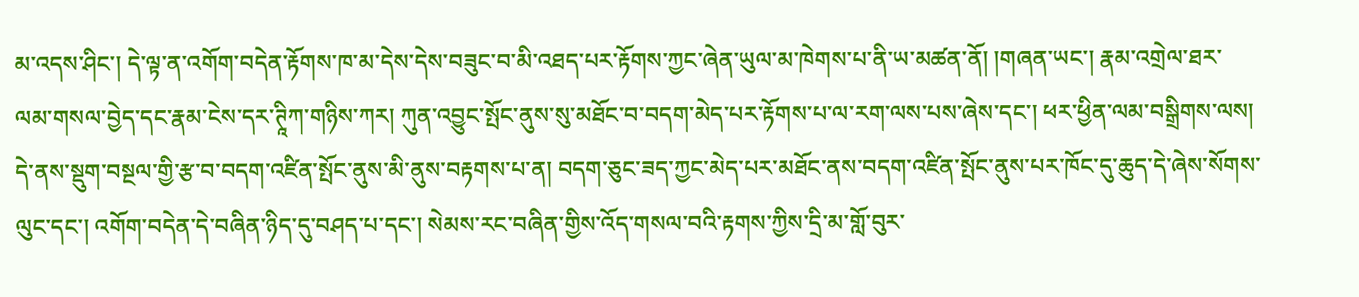མ་འདས་ཤིང་། དེ་ལྟ་ན་འགོག་བདེན་རྟོགས་ཁ་མ་དེས་དེས་བཟུང་བ་མི་འཐད་པར་རྟོགས་ཀྱང་ཞེན་ཡུལ་མ་ཁེགས་པ་ནི་ཡ་མཚན་ནོ། །གཞན་ཡང་། རྣམ་འགྲེལ་ཐར་ལམ་གསལ་བྱེད་དང་རྣམ་ངེས་དར་ཊཱིཀ་གཉིས་ཀར། ཀུན་འབྱུང་སྤོང་ནུས་སུ་མཐོང་བ་བདག་མེད་པར་རྟོགས་པ་ལ་རག་ལས་པས་ཞེས་དང་། ཕར་ཕྱིན་ལམ་བསྒྲིགས་ལས། དེ་ནས་སྡུག་བསྔལ་གྱི་རྩ་བ་བདག་འཛིན་སྤོང་ནུས་མི་ནུས་བརྟགས་པ་ན། བདག་ཅུང་ཟད་ཀྱང་མེད་པར་མཐོང་ནས་བདག་འཛིན་སྤོང་ནུས་པར་ཁོང་དུ་ཆུད་དེ་ཞེས་སོགས་ལུང་དང་། འགོག་བདེན་དེ་བཞིན་ཉིད་དུ་བཤད་པ་དང་། སེམས་རང་བཞིན་གྱིས་འོད་གསལ་བའི་རྟགས་ཀྱིས་དྲི་མ་གློ་བུར་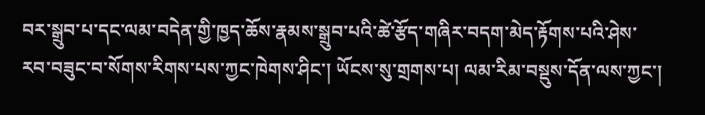བར་སྒྲུབ་པ་དང་ལམ་བདེན་གྱི་ཁྱད་ཆོས་རྣམས་སྒྲུབ་པའི་ཚེ་རྩོད་གཞིར་བདག་མེད་རྟོགས་པའི་ཤེས་རབ་བཟུང་བ་སོགས་རིགས་པས་ཀྱང་ཁེགས་ཤིང་། ཡོངས་སུ་གྲགས་པ། ལམ་རིམ་བསྡུས་དོན་ལས་ཀྱང་།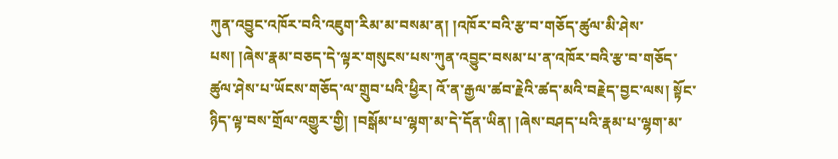ཀུན་འབྱུང་འཁོར་བའི་འཇུག་རིམ་མ་བསམ་ན། །འཁོར་བའི་རྩ་བ་གཅོད་ཚུལ་མི་ཤེས་པས། །ཞེས་རྣམ་བཅད་དེ་ལྟར་གསུངས་པས་ཀུན་འབྱུང་བསམ་པ་ན་འཁོར་བའི་རྩ་བ་གཅོད་ཚུལ་ཤེས་པ་ཡོངས་གཅོད་ལ་གྲུབ་པའི་ཕྱིར། འོ་ན་རྒྱལ་ཚབ་རྗེའི་ཚད་མའི་བརྗེད་བྱང་ལས། སྟོང་ཉིད་ལྟ་བས་གྲོལ་འགྱུར་གྱི། །བསྒོམ་པ་ལྷག་མ་དེ་དོན་ཡིན། །ཞེས་བཤད་པའི་རྣམ་པ་ལྷག་མ་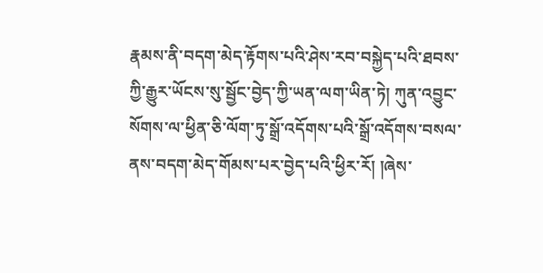རྣམས་ནི་བདག་མེད་རྟོགས་པའི་ཤེས་རབ་བསྐྱེད་པའི་ཐབས་ཀྱི་རྒྱུར་ཡོངས་སུ་སྦྱོང་བྱེད་ཀྱི་ཡན་ལག་ཡིན་ཏེ། ཀུན་འབྱུང་སོགས་ལ་ཕྱིན་ཅི་ལོག་ཏུ་སྒྲོ་འདོགས་པའི་སྒྲོ་འདོགས་བསལ་ནས་བདག་མེད་གོམས་པར་བྱེད་པའི་ཕྱིར་རོ། །ཞེས་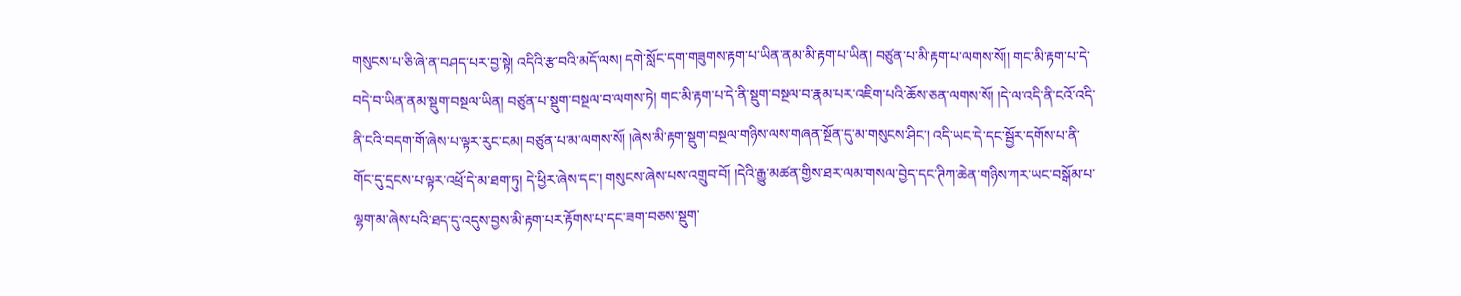གསུངས་པ་ཅི་ཞེ་ན་བཤད་པར་བྱ་སྟེ། འདིའི་རྩ་བའི་མདོ་ལས། དགེ་སློང་དག་གཟུགས་རྟག་པ་ཡིན་ནམ་མི་རྟག་པ་ཡིན། བཙུན་པ་མི་རྟག་པ་ལགས་སོ།། གང་མི་རྟག་པ་དེ་བདེ་བ་ཡིན་ནམ་སྡུག་བསྔལ་ཡིན། བཙུན་པ་སྡུག་བསྔལ་བ་ལགས་ཏེ། གང་མི་རྟག་པ་དེ་ནི་སྡུག་བསྔལ་བ་རྣམ་པར་འཇིག་པའི་ཆོས་ཅན་ལགས་སོ། །དེ་ལ་འདི་ནི་ངའོ་འདི་ནི་ངའི་བདག་གོ་ཞེས་པ་ལྟར་རུང་ངམ། བཙུན་པ་མ་ལགས་སོ། །ཞེས་མི་རྟག་སྡུག་བསྔལ་གཉིས་ལས་གཞན་སྔོན་དུ་མ་གསུངས་ཤིང་། འདི་ཡང་དེ་དང་སྦྱོར་དགོས་པ་ནི་གོང་དུ་དྲངས་པ་ལྟར་འཕྲོ་དེ་མ་ཐག་ཏུ། དེ་ཕྱིར་ཞེས་དང་། གསུངས་ཞེས་པས་འགྲུབ་བོ། །དེའི་རྒྱུ་མཚན་གྱིས་ཐར་ལམ་གསལ་བྱེད་དང་ཊིཀ་ཆེན་གཉིས་ཀར་ཡང་བསྒོམ་པ་ལྷག་མ་ཞེས་པའི་ཐད་དུ་འདུས་བྱས་མི་རྟག་པར་རྟོགས་པ་དང་ཟག་བཅས་སྡུག་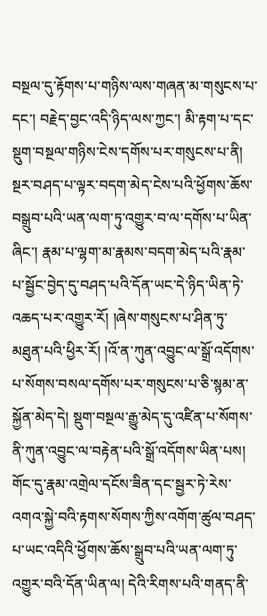བསྔལ་དུ་རྟོགས་པ་གཉིས་ལས་གཞན་མ་གསུངས་པ་དང་། བརྗེད་བྱང་འདི་ཉིད་ལས་ཀྱང་། མི་རྟག་པ་དང་སྡུག་བསྔལ་གཉིས་ངེས་དགོས་པར་གསུངས་པ་ནི། སྔར་བཤད་པ་ལྟར་བདག་མེད་ངེས་པའི་ཕྱོགས་ཆོས་བསྒྲུབ་པའི་ཡན་ལག་ཏུ་འགྱུར་བ་ལ་དགོས་པ་ཡིན་ཞིང་། རྣམ་པ་ལྷག་མ་རྣམས་བདག་མེད་པའི་རྣམ་པ་སྦྱོང་བྱེད་དུ་བཤད་པའི་དོན་ཡང་དེ་ཉིད་ཡིན་ཏེ་འཆད་པར་འགྱུར་རོ། །ཞེས་གསུངས་པ་ཤིན་ཏུ་མཐུན་པའི་ཕྱིར་རོ། །འོ་ན་ཀུན་འབྱུང་ལ་སྒྲོ་འདོགས་པ་སོགས་བསལ་དགོས་པར་གསུངས་པ་ཅི་སྙམ་ན་སྐྱོན་མེད་དེ། སྡུག་བསྔལ་རྒྱུ་མེད་དུ་འཛིན་པ་སོགས་ནི་ཀུན་འབྱུང་ལ་བརྟེན་པའི་སྒྲོ་འདོགས་ཡིན་པས། གོང་དུ་རྣམ་འགྲེལ་དངོས་ཟིན་དང་སྦྱར་ཏེ་རེས་འགའ་སྐྱེ་བའི་རྟགས་སོགས་ཀྱིས་འགོག་ཚུལ་བཤད་པ་ཡང་འདིའི་ཕྱོགས་ཆོས་སྒྲུབ་པའི་ཡན་ལག་ཏུ་འགྱུར་བའི་དོན་ཡིན་ལ། དེའི་རིགས་པའི་གནད་ནི་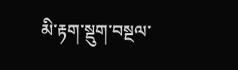མི་རྟག་སྡུག་བསྔལ་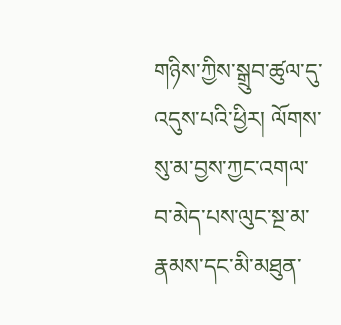གཉིས་ཀྱིས་སྒྲུབ་ཚུལ་དུ་འདུས་པའི་ཕྱིར། ལོགས་སུ་མ་བྱས་ཀྱང་འགལ་བ་མེད་པས་ལུང་སྔ་མ་རྣམས་དང་མི་མཐུན་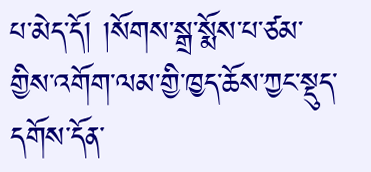པ་མེད་དོ། །སོགས་སྒྲ་སྨོས་པ་ཙམ་གྱིས་འགོག་ལམ་གྱི་ཁྱད་ཆོས་ཀྱང་སྡུད་དགོས་དོན་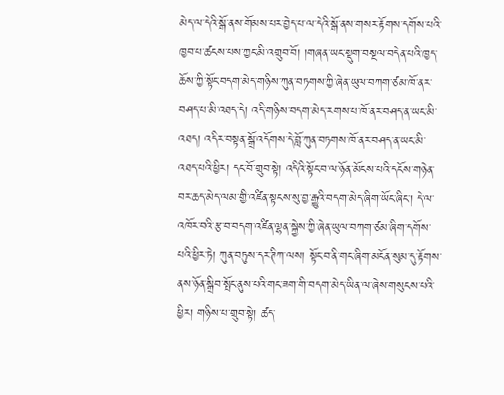མེད་ལ་དེའི་སྒོ་ནས་གོམས་པར་བྱེད་པ་ལ་དེའི་སྒོ་ནས་གསར་རྟོགས་དགོས་པའི་ཁྱབ་པ་ཚངས་པས་ཀྱང་མི་འགྲུབ་བོ། །གཞན་ཡང་སྡུག་བསྔལ་བདེན་པའི་ཁྱད་ཆོས་ཀྱི་སྟོང་བདག་མེད་གཉིས་ཀུན་བཏགས་ཀྱི་ཞེན་ཡུལ་བཀག་ཙམ་ཁོ་ནར་བཤད་པ་མི་འཐད་དེ། འདི་གཉིས་བདག་མེད་རགས་པ་ཁོ་ནར་བཤད་ན་ཡང་མི་འཐད། འདིར་བསྟན་སྒྲོ་འདོགས་དེ་བློ་ཀུན་བཏགས་ཁོ་ནར་བཤད་ན་ཡང་མི་འཐད་པའི་ཕྱིར། དང་བོ་གྲུབ་སྟེ། འདིའི་སྟོང་བ་ལ་ཉོན་མོངས་པའི་དངོས་གཉེན་བར་ཆད་མེད་ལམ་གྱི་འཛིན་སྟངས་སུ་བྱ་རྒྱུའི་བདག་མེད་ཞིག་ཡོང་ཞིང་། དེ་ལ་འཁོར་བའི་རྩ་བ་བདག་འཛིན་ལྷན་སྐྱེས་ཀྱི་ཞེན་ཡུལ་བཀག་ཙམ་ཞིག་དགོས་པའི་ཕྱིར་ཏེ། ཀུན་བཏུས་དར་ཊིཀ་ལས། སྟོང་བ་ནི་གང་ཞིག་མངོན་སུམ་དུ་རྟོགས་ནས་ཉོན་སྒྲིབ་སྤོང་ནུས་པའི་གང་ཟག་གི་བདག་མེད་ཡིན་ལ་ཞེས་གསུངས་པའི་ཕྱིར། གཉིས་པ་གྲུབ་སྟེ། ཚད་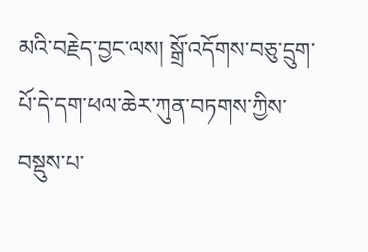མའི་བརྗེད་བྱང་ལས། སྒྲོ་འདོགས་བཅུ་དྲུག་པོ་དེ་དག་ཕལ་ཆེར་ཀུན་བཏགས་ཀྱིས་བསྡུས་པ་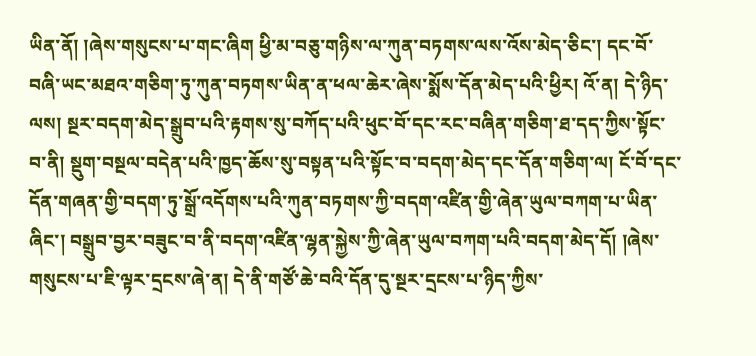ཡིན་ནོ། །ཞེས་གསུངས་པ་གང་ཞིག ཕྱི་མ་བཅུ་གཉིས་ལ་ཀུན་བཏགས་ལས་འོས་མེད་ཅིང་། དང་བོ་བཞི་ཡང་མཐའ་གཅིག་ཏུ་ཀུན་བཏགས་ཡིན་ན་ཕལ་ཆེར་ཞེས་སྨོས་དོན་མེད་པའི་ཕྱིར། འོ་ན། དེ་ཉིད་ལས། སྔར་བདག་མེད་སྒྲུབ་པའི་རྟགས་སུ་བཀོད་པའི་ཕུང་བོ་དང་རང་བཞིན་གཅིག་ཐ་དད་ཀྱིས་སྟོང་བ་ནི། སྡུག་བསྔལ་བདེན་པའི་ཁྱད་ཆོས་སུ་བསྟན་པའི་སྟོང་བ་བདག་མེད་དང་དོན་གཅིག་ལ། ངོ་བོ་དང་དོན་གཞན་གྱི་བདག་ཏུ་སྒྲོ་འདོགས་པའི་ཀུན་བཏགས་ཀྱི་བདག་འཛིན་གྱི་ཞེན་ཡུལ་བཀག་པ་ཡིན་ཞིང་། བསྒྲུབ་བྱར་བཟུང་བ་ནི་བདག་འཛིན་ལྷན་སྐྱེས་ཀྱི་ཞེན་ཡུལ་བཀག་པའི་བདག་མེད་དོ། །ཞེས་གསུངས་པ་ཇི་ལྟར་དྲངས་ཞེ་ན། དེ་ནི་གཙོ་ཆེ་བའི་དོན་དུ་སྔར་དྲངས་པ་ཉིད་ཀྱིས་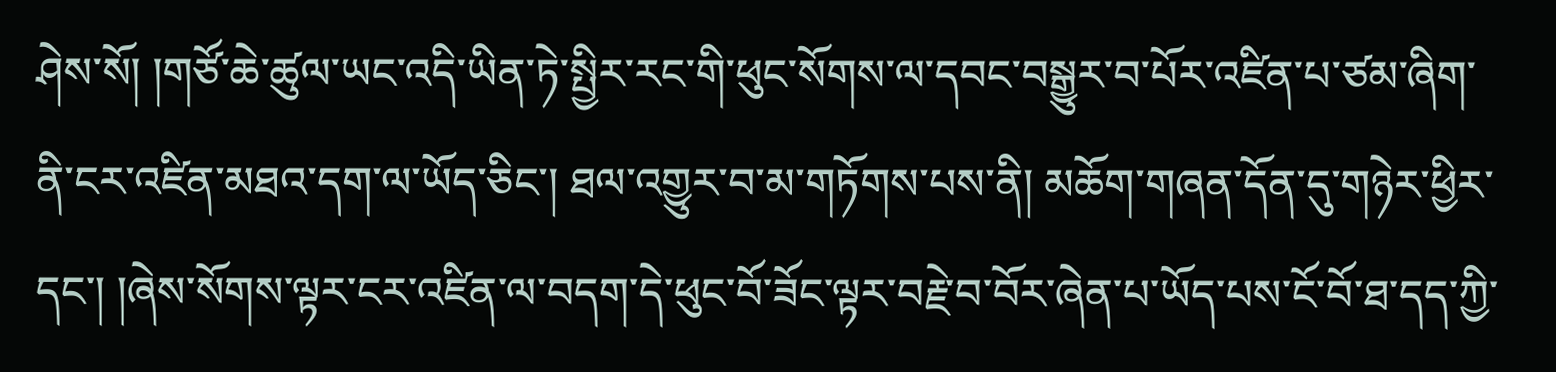ཤེས་སོ། །གཙོ་ཆེ་ཚུལ་ཡང་འདི་ཡིན་ཏེ་སྤྱིར་རང་གི་ཕུང་སོགས་ལ་དབང་བསྒྱུར་བ་པོར་འཛིན་པ་ཙམ་ཞིག་ནི་ངར་འཛིན་མཐའ་དག་ལ་ཡོད་ཅིང་། ཐལ་འགྱུར་བ་མ་གཏོགས་པས་ནི། མཆོག་གཞན་དོན་དུ་གཉེར་ཕྱིར་དང་། །ཞེས་སོགས་ལྟར་ངར་འཛིན་ལ་བདག་དེ་ཕུང་བོ་ཟོང་ལྟར་བརྗེ་བ་བོར་ཞེན་པ་ཡོད་པས་ངོ་བོ་ཐ་དད་ཀྱི་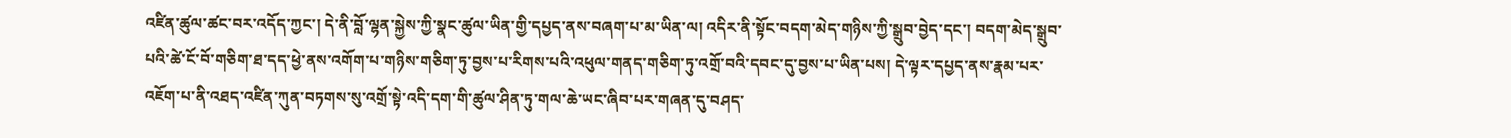འཛིན་ཚུལ་ཚང་བར་འདོད་ཀྱང་། དེ་ནི་བློ་ལྷན་སྐྱེས་ཀྱི་སྣང་ཚུལ་ཡིན་གྱི་དཔྱད་ནས་བཞག་པ་མ་ཡིན་ལ། འདིར་ནི་སྟོང་བདག་མེད་གཉིས་ཀྱི་སྒྲུབ་བྱེད་དང་། བདག་མེད་སྒྲུབ་པའི་ཚེ་ངོ་བོ་གཅིག་ཐ་དད་ཕྱེ་ནས་འགོག་པ་གཉིས་གཅིག་ཏུ་བྱས་པ་རིགས་པའི་འཕུལ་གནད་གཅིག་ཏུ་འགྲོ་བའི་དབང་དུ་བྱས་པ་ཡིན་པས། དེ་ལྟར་དཔྱད་ནས་རྣམ་པར་འཇོག་པ་ནི་འཐད་འཛིན་ཀུན་བཏགས་སུ་འགྲོ་སྟེ་འདི་དག་གི་ཚུལ་ཤིན་ཏུ་གལ་ཆེ་ཡང་ཞིབ་པར་གཞན་དུ་བཤད་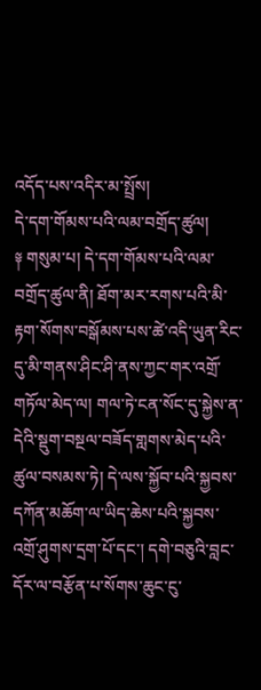འདོད་པས་འདིར་མ་སྤྲོས།
དེ་དག་གོམས་པའི་ལམ་བགྲོད་ཚུལ།
༈ གསུམ་པ། དེ་དག་གོམས་པའི་ལམ་བགྲོད་ཚུལ་ནི། ཐོག་མར་རགས་པའི་མི་རྟག་སོགས་བསྒོམས་པས་ཚེ་འདི་ཡུན་རིང་དུ་མི་གནས་ཤིང་ཤི་ནས་ཀྱང་གར་འགྲོ་གཏོལ་མེད་ལ། གལ་ཏེ་ངན་སོང་དུ་སྐྱེས་ན་དེའི་སྡུག་བསྔལ་བཟོད་གླགས་མེད་པའི་ཚུལ་བསམས་ཏེ། དེ་ལས་སྐྱོབ་པའི་སྐྱབས་དཀོན་མཆོག་ལ་ཡིད་ཆེས་པའི་སྐྱབས་འགྲོ་ཤུགས་དྲག་པོ་དང་། དགེ་བཅུའི་བླང་དོར་ལ་བརྩོན་པ་སོགས་ཆུང་ངུ་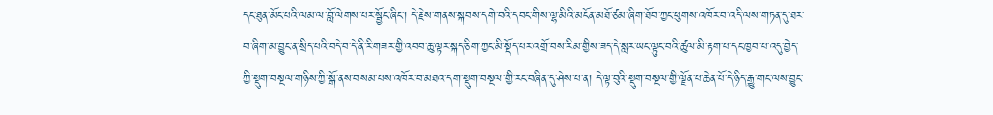དང་ཐུན་མོང་པའི་ལམ་ལ་བློ་ལེགས་པར་སྦྱོང་ཞིང་། དེ་རྗེས་གནས་སྐབས་དགེ་བའི་དབང་གིས་ལྷ་མིའི་མངོན་མཐོ་ཙམ་ཞིག་ཐོབ་ཀྱང་ཕུགས་འཁོར་བ་འདི་ལས་གཏན་དུ་ཐར་བ་ཞིག་མ་བྱུང་ན་སྲིད་པའི་བདེ་བ་དེ་ནི་རི་གཟར་གྱི་འབབ་ཆུ་ལྟར་སྐད་ཅིག་ཀྱང་མི་སྡོད་པར་འགྲོ་བས་རིམ་གྱིས་ཟད་དེ་སླར་ཡང་ལྟུང་བའི་ཚུལ་མི་རྟག་པ་དང་ཁྱབ་པ་འདུ་བྱེད་ཀྱི་སྡུག་བསྔལ་གཉིས་ཀྱི་སྒོ་ནས་བསམ་པས་འཁོར་བ་མཐའ་དག་སྡུག་བསྔལ་གྱི་རང་བཞིན་དུ་ཤེས་པ་ན། དེ་ལྟ་བུའི་སྡུག་བསྔལ་གྱི་ལྗོན་པ་ཆེན་པོ་དེ་ཉིད་རྒྱུ་གང་ལས་བྱུང་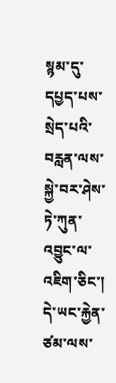སྙམ་དུ་དཔྱད་པས་སྲེད་པའི་བརླན་ལས་སྐྱེ་བར་ཤེས་ཏེ་ཀུན་འབྱུང་ལ་འཇིག་ཅིང་། དེ་ཡང་རྐྱེན་ཙམ་ལས་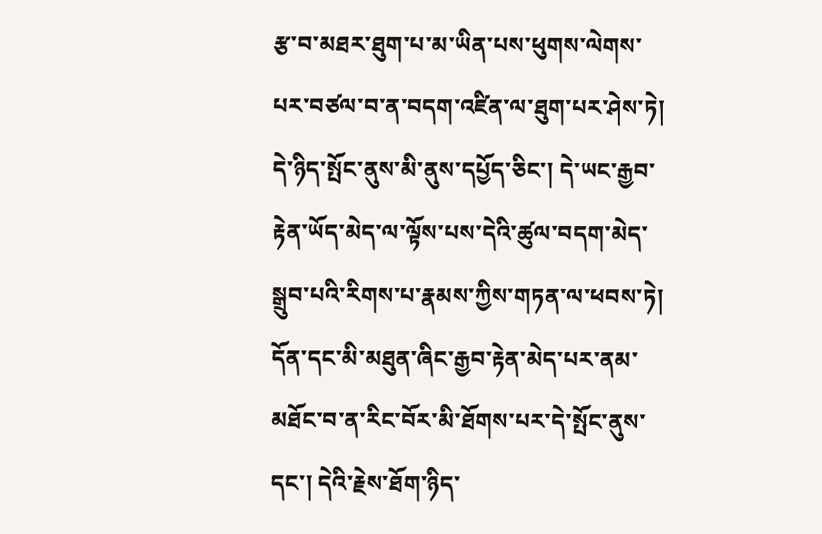རྩ་བ་མཐར་ཐུག་པ་མ་ཡིན་པས་ཕུགས་ལེགས་པར་བཙལ་བ་ན་བདག་འཛིན་ལ་ཐུག་པར་ཤེས་ཏེ། དེ་ཉིད་སྤོང་ནུས་མི་ནུས་དཔྱོད་ཅིང་། དེ་ཡང་རྒྱབ་རྟེན་ཡོད་མེད་ལ་ལྟོས་པས་དེའི་ཚུལ་བདག་མེད་སྒྲུབ་པའི་རིགས་པ་རྣམས་ཀྱིས་གཏན་ལ་ཕབས་ཏེ། དོན་དང་མི་མཐུན་ཞིང་རྒྱབ་རྟེན་མེད་པར་ནམ་མཐོང་བ་ན་རིང་བོར་མི་ཐོགས་པར་དེ་སྤོང་ནུས་དང་། དེའི་རྗེས་ཐོག་ཉིད་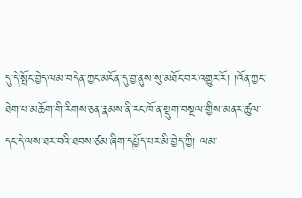དུ་དེ་སྤོང་བྱེད་ལམ་བདེན་ཀྱང་མངོན་དུ་བྱ་ནུས་སུ་མཐོང་བར་འགྱུར་རོ། །འོན་ཀྱང་ཐེག་པ་མཆོག་གི་རིགས་ཅན་རྣམས་ནི་རང་ཁོ་ན་སྡུག་བསྔལ་གྱིས་མནར་ཚུལ་དང་དེ་ལས་ཐར་བའི་ཐབས་ཙམ་ཞིག་དཔྱོད་པར་མི་བྱེད་ཀྱི། ལམ་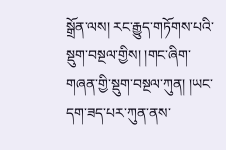སྒྲོན་ལས། རང་རྒྱུད་གཏོགས་པའི་སྡུག་བསྔལ་གྱིས། །གང་ཞིག་གཞན་གྱི་སྡུག་བསྔལ་ཀུན། །ཡང་དག་ཟད་པར་ཀུན་ནས་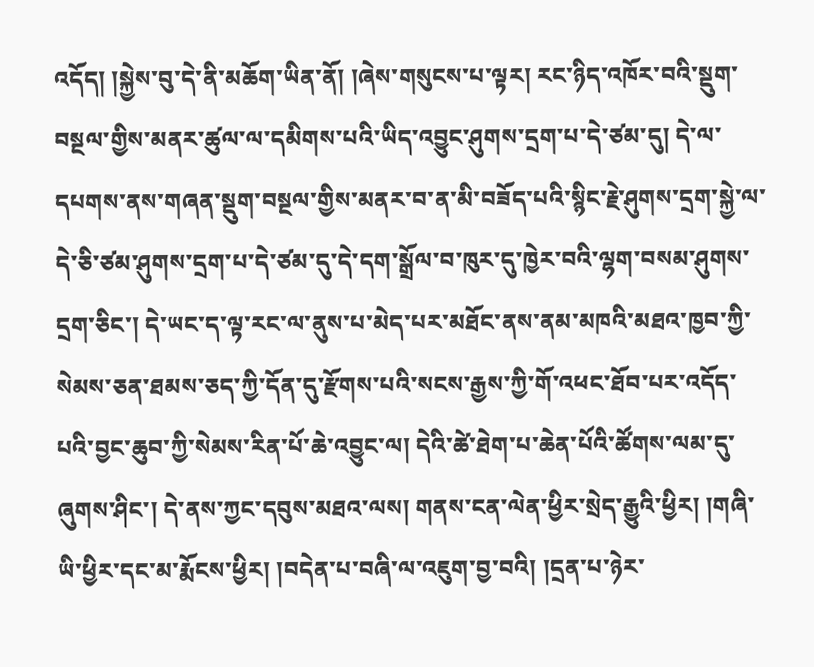འདོད། །སྐྱེས་བུ་དེ་ནི་མཆོག་ཡིན་ནོ། །ཞེས་གསུངས་པ་ལྟར། རང་ཉིད་འཁོར་བའི་སྡུག་བསྔལ་གྱིས་མནར་ཚུལ་ལ་དམིགས་པའི་ཡིད་འབྱུང་ཤུགས་དྲག་པ་དེ་ཙམ་དུ། དེ་ལ་དཔགས་ནས་གཞན་སྡུག་བསྔལ་གྱིས་མནར་བ་ན་མི་བཟོད་པའི་སྙིང་རྗེ་ཤུགས་དྲག་སྐྱེ་ལ་དེ་ཅི་ཙམ་ཤུགས་དྲག་པ་དེ་ཙམ་དུ་དེ་དག་སྒྲོལ་བ་ཁུར་དུ་ཁྱེར་བའི་ལྷག་བསམ་ཤུགས་དྲག་ཅིང་། དེ་ཡང་ད་ལྟ་རང་ལ་ནུས་པ་མེད་པར་མཐོང་ནས་ནམ་མཁའི་མཐའ་ཁྱབ་ཀྱི་སེམས་ཅན་ཐམས་ཅད་ཀྱི་དོན་དུ་རྫོགས་པའི་སངས་རྒྱས་ཀྱི་གོ་འཕང་ཐོབ་པར་འདོད་པའི་བྱང་ཆུབ་ཀྱི་སེམས་རིན་པོ་ཆེ་འབྱུང་ལ། དེའི་ཚེ་ཐེག་པ་ཆེན་པོའི་ཚོགས་ལམ་དུ་ཞུགས་ཤིང་། དེ་ནས་ཀྱང་དབུས་མཐའ་ལས། གནས་ངན་ལེན་ཕྱིར་སྲེད་རྒྱུའི་ཕྱིར། །གཞི་ཡི་ཕྱིར་དང་མ་རྨོངས་ཕྱིར། །བདེན་པ་བཞི་ལ་འཇུག་བྱ་བའི། །དྲན་པ་ཉེར་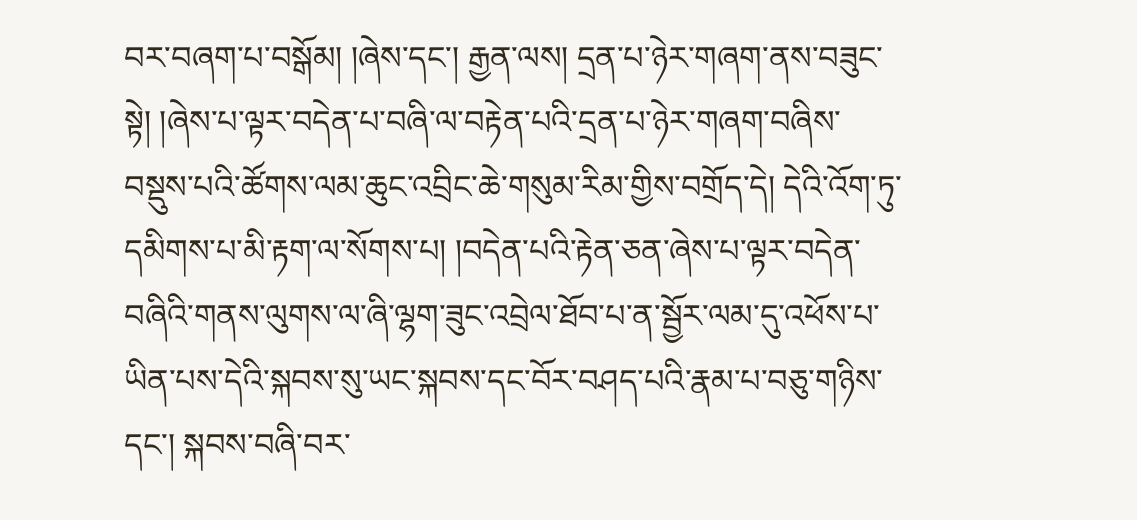བར་བཞག་པ་བསྒོམ། །ཞེས་དང་། རྒྱན་ལས། དྲན་པ་ཉེར་གཞག་ནས་བཟུང་སྟེ། །ཞེས་པ་ལྟར་བདེན་པ་བཞི་ལ་བརྟེན་པའི་དྲན་པ་ཉེར་གཞག་བཞིས་བསྡུས་པའི་ཚོགས་ལམ་ཆུང་འབྲིང་ཆེ་གསུམ་རིམ་གྱིས་བགྲོད་དེ། དེའི་འོག་ཏུ་དམིགས་པ་མི་རྟག་ལ་སོགས་པ། །བདེན་པའི་རྟེན་ཅན་ཞེས་པ་ལྟར་བདེན་བཞིའི་གནས་ལུགས་ལ་ཞི་ལྷག་ཟུང་འབྲེལ་ཐོབ་པ་ན་སྦྱོར་ལམ་དུ་འཕོས་པ་ཡིན་པས་དེའི་སྐབས་སུ་ཡང་སྐབས་དང་བོར་བཤད་པའི་རྣམ་པ་བཅུ་གཉིས་དང་། སྐབས་བཞི་བར་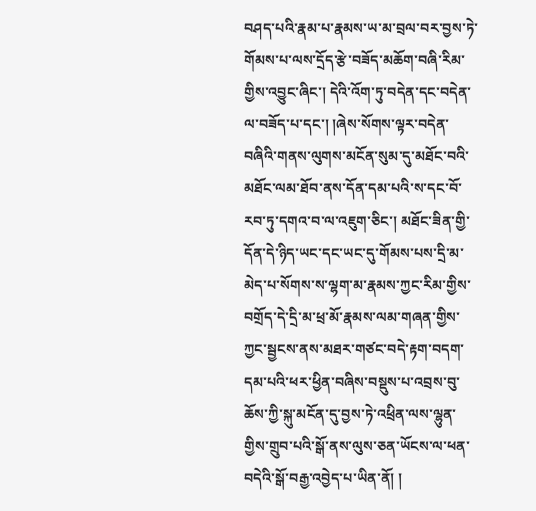བཤད་པའི་རྣམ་པ་རྣམས་ཡ་མ་བྲལ་བར་བྱས་ཏེ་གོམས་པ་ལས་དྲོད་རྩེ་བཟོད་མཆོག་བཞི་རིམ་གྱིས་འབྱུང་ཞིང་། དེའི་འོག་ཏུ་བདེན་དང་བདེན་ལ་བཟོད་པ་དང་། །ཞེས་སོགས་ལྟར་བདེན་བཞིའི་གནས་ལུགས་མངོན་སུམ་དུ་མཐོང་བའི་མཐོང་ལམ་ཐོབ་ནས་དོན་དམ་པའི་ས་དང་བོ་རབ་ཏུ་དགའ་བ་ལ་འཇུག་ཅིང་། མཐོང་ཟིན་གྱི་དོན་དེ་ཉིད་ཡང་དང་ཡང་དུ་གོམས་པས་དྲི་མ་མེད་པ་སོགས་ས་ལྷག་མ་རྣམས་ཀྱང་རིམ་གྱིས་བགྲོད་དེ་དྲི་མ་ཕྲ་མོ་རྣམས་ལམ་གཞན་གྱིས་ཀྱང་སྦྱངས་ནས་མཐར་གཙང་བདེ་རྟག་བདག་དམ་པའི་ཕར་ཕྱིན་བཞིས་བསྡུས་པ་འབྲས་བུ་ཆོས་ཀྱི་སྐུ་མངོན་དུ་བྱས་ཏེ་འཕྲིན་ལས་ལྷུན་གྱིས་གྲུབ་པའི་སྒོ་ནས་ལུས་ཅན་ཡོངས་ལ་ཕན་བདེའི་སྒོ་བརྒྱ་འབྱེད་པ་ཡིན་ནོ། །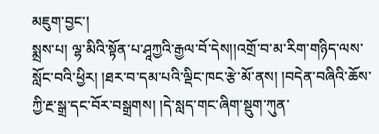མཇུག་བྱང་།
སྨྲས་པ། ལྷ་མིའི་སྟོན་པ་ཤཱཀྱའི་རྒྱལ་བོ་དེས།།འགྲོ་བ་མ་རིག་གཉིད་ལས་སློང་བའི་ཕྱིར། །ཐར་བ་དམ་པའི་ལྡིང་ཁང་རྩེ་མོ་ནས། །བདེན་བཞིའི་ཆོས་ཀྱི་རྔ་སྒྲ་དང་བོར་བསྒྲགས། །དེ་སླད་གང་ཞིག་སྡུག་ཀུན་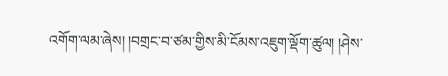འགོག་ལམ་ཞེས། །བགྲང་བ་ཙམ་གྱིས་མི་ངོམས་འཇུག་ལྡོག་ཚུལ། །ཤེས་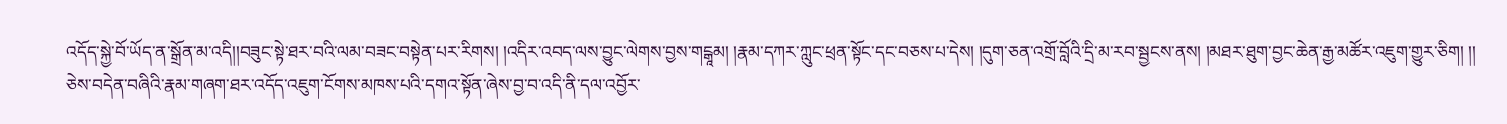འདོད་སྐྱེ་བོ་ཡོད་ན་སྒྲོན་མ་འདི།།བཟུང་སྟེ་ཐར་བའི་ལམ་བཟང་བསྟེན་པར་རིགས། །འདིར་འབད་ལས་བྱུང་ལེགས་བྱས་གངྒཱམ། །རྣམ་དཀར་ཀླུང་ཕྲན་སྟོང་དང་བཅས་པ་དེས། །དུག་ཅན་འགྲོ་བློའི་དྲི་མ་རབ་སྦྱངས་ནས། །མཐར་ཐུག་བྱང་ཆེན་རྒྱ་མཚོར་འཇུག་གྱུར་ཅིག། །།
ཅེས་བདེན་བཞིའི་རྣམ་གཞག་ཐར་འདོད་འཇུག་ངོགས་མཁས་པའི་དགའ་སྟོན་ཞེས་བྱ་བ་འདི་ནི་དལ་འབྱོར་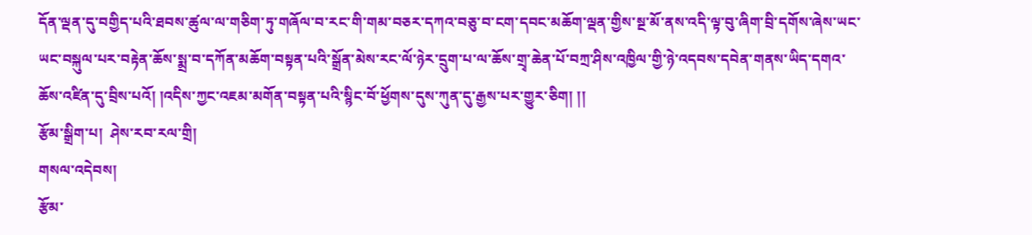དོན་ལྡན་དུ་བགྱིད་པའི་ཐབས་ཚུལ་ལ་གཅིག་ཏུ་གཞོལ་བ་རང་གི་གམ་བཅར་དཀའ་བཅུ་བ་ངག་དབང་མཆོག་ལྡན་གྱིས་སྔ་མོ་ནས་འདི་ལྟ་བུ་ཞིག་བྲི་དགོས་ཞེས་ཡང་ཡང་བསྐུལ་པར་བརྟེན་ཆོས་སྨྲ་བ་དཀོན་མཆོག་བསྟན་པའི་སྒྲོན་མེས་རང་ལོ་ཉེར་དྲུག་པ་ལ་ཆོས་གྲྭ་ཆེན་པོ་བཀྲ་ཤིས་འཁྱིལ་གྱི་ཉེ་འདབས་དབེན་གནས་ཡིད་དགའ་ཆོས་འཛིན་དུ་བྲིས་པའོ། །འདིས་ཀྱང་འཇམ་མགོན་བསྟན་པའི་སྙིང་བོ་ཕྱོགས་དུས་ཀུན་དུ་རྒྱས་པར་གྱུར་ཅིག། །།
རྩོམ་སྒྲིག་པ།  ཤེས་རབ་རལ་གྲི།
གསལ་འདེབས།
རྩོམ་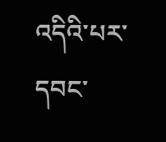འདིའི་པར་དབང་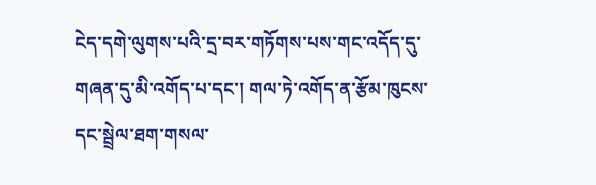ངེད་དགེ་ལུགས་པའི་དྲ་བར་གཏོགས་པས་གང་འདོད་དུ་གཞན་དུ་མི་འགོད་པ་དང་། གལ་ཏེ་འགོད་ན་རྩོམ་ཁུངས་དང་སྦྲེལ་ཐག་གསལ་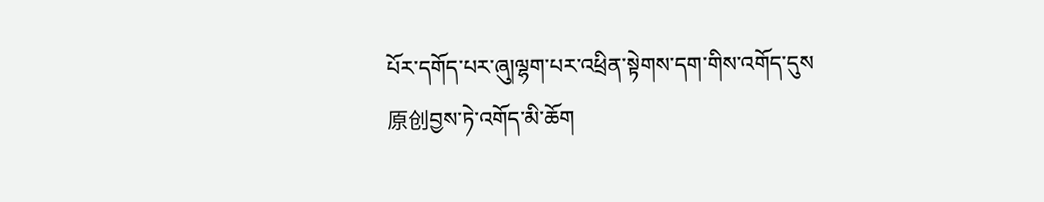པོར་དགོད་པར་ཞུ།ལྷག་པར་འཕྲིན་སྟེགས་དག་གིས་འགོད་དུས原创བྱས་ཏེ་འགོད་མི་ཆོག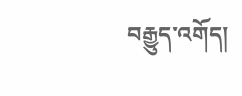བརྒྱུད་འགོད།